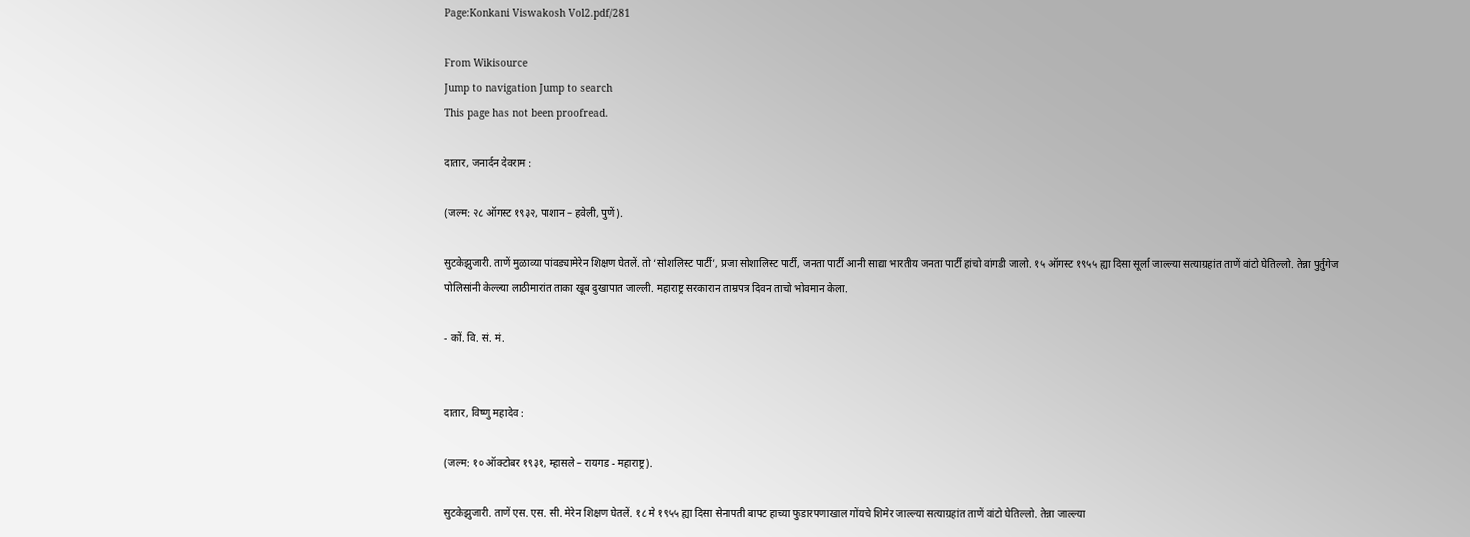Page:Konkani Viswakosh Vol2.pdf/281

From Wikisource
Jump to navigation Jump to search
This page has not been proofread.

दातार, जनार्दन देवराम :

(जल्म: २८ ऑगस्ट १९३२, पाशान – हवेली, पुणें).

सुटकेझुजारी. ताणें मुळाव्या पांवड्यामेरेन शिक्षण घेतलें. तो ‘सोशलिस्ट पार्टी’, प्रजा सोशालिस्ट पार्टी, जनता पार्टी आनी साद्या भारतीय जनता पार्टी हांचो वांगडी जालो. १५ ऑगस्ट १९५५ ह्या दिसा सूर्ला जाल्ल्या सत्याग्रहांत ताणें वांटो घेतिल्लो. तेन्ना पुर्तुगेज पोलिसांनी केल्ल्या लाठीमारांत ताका खूब दुखापात जाल्ली. महाराष्ट्र सरकारान ताम्रपत्र दिवन ताचो भोवमान केला.

- कों. वि. सं. मं.


दातार, विष्णु महादेव :

(जल्म: १० ऑक्टोबर १९३१, म्हासले – रायगड - महाराष्ट्र).

सुटकेझुजारी. ताणें एस. एस. सी. मेरेन शिक्षण घेतलें. १८ मे १९५५ ह्या दिसा सेनापती बापट हाच्या फुडारपणाखाल गोंयचे शिमेर जाल्ल्या सत्याग्रहांत ताणें वांटो घेतिल्लो. तेन्ना जाल्ल्या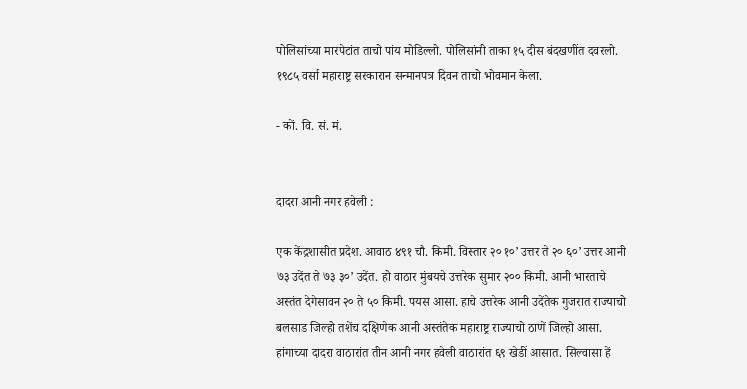पोलिसांच्या मारपेटांत ताचो पांय मोडिल्लो. पोलिसांनी ताका १५ दीस बंदखणींत दवरलो. १९८५ वर्सा महाराष्ट्र सरकारान सन्मानपत्र दिवन ताचो भोवमान केला.

- कों. वि. सं. मं.


दादरा आनी नगर हवेली :

एक केंद्रशासीत प्रदेश. आवाठ ४९१ चौ. किमी. विस्तार २० १०’ उत्तर ते २० ६०’ उत्तर आनी ७३ उदेंत ते ७३ ३०’ उदेंत. हो वाठार मुंबयचे उत्तरेक सुमार २०० किमी. आनी भारताचे अस्तंत देगेसावन २० ते ५० किमी. पयस आसा. हाचे उत्तरेक आनी उदेंतेक गुजरात राज्याचो बलसाड जिल्हो तशेंच दक्षिणेक आनी अस्तंतेक महाराष्ट्र राज्याचो ठाणें जिल्हो आसा. हांगाच्या दादरा वाठारांत तीन आनी नगर हवेली वाठारांत ६९ खेडीं आसात. सिल्वासा हें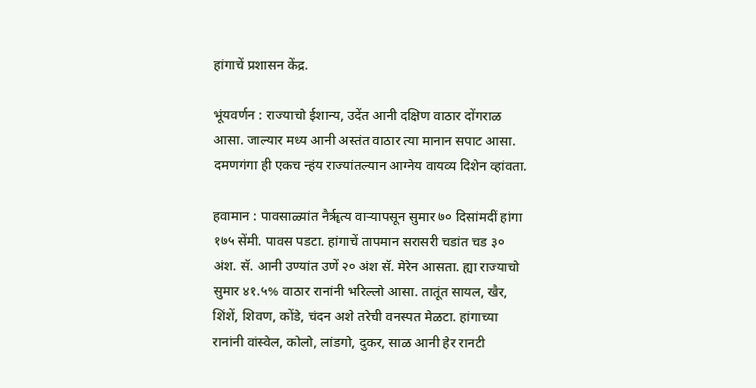हांगाचें प्रशासन केंद्र.

भूंयवर्णन : राज्याचो ईशान्य, उदेंत आनी दक्षिण वाठार दोंगराळ आसा. जाल्यार मध्य आनी अस्तंत वाठार त्या मानान सपाट आसा. दमणगंगा ही एकच न्हंय राज्यांतल्यान आग्नेय वायव्य दिशेन व्हांवता.

हवामान : पावसाळ्यांत नैर्ॠत्य वार्‍यापसून सुमार ७० दिसांमदीं हांगा १७५ सेंमी. पावस पडटा. हांगाचें तापमान सरासरी चडांत चड ३० अंश. सॅ. आनी उण्यांत उणें २० अंश सॅ. मेरेन आसता. ह्या राज्याचो सुमार ४१.५% वाठार रानांनी भरिल्लो आसा. तातूंत सायल, खैर, शिंशें, शिवण, कोंडे, चंदन अशे तरेची वनस्पत मेळटा. हांगाच्या रानांनी वांस्वेल, कोलो, लांडगो, दुकर, साळ आनी हेर रानटी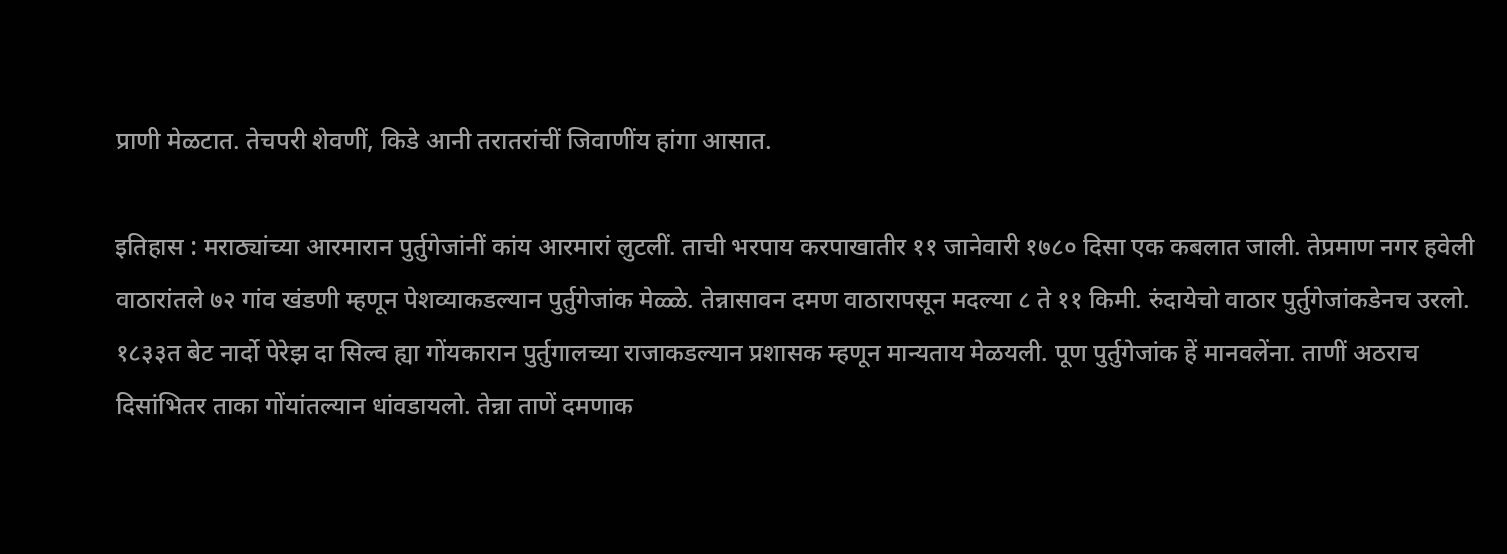प्राणी मेळटात. तेचपरी शेवणीं, किडे आनी तरातरांचीं जिवाणींय हांगा आसात.

इतिहास : मराठ्यांच्या आरमारान पुर्तुगेजांनीं कांय आरमारां लुटलीं. ताची भरपाय करपाखातीर ११ जानेवारी १७८० दिसा एक कबलात जाली. तेप्रमाण नगर हवेली वाठारांतले ७२ गांव खंडणी म्हणून पेशव्याकडल्यान पुर्तुगेजांक मेळ्ळे. तेन्नासावन दमण वाठारापसून मदल्या ८ ते ११ किमी. रुंदायेचो वाठार पुर्तुगेजांकडेनच उरलो. १८३३त बेट नार्दो पेरेझ दा सिल्व ह्या गोंयकारान पुर्तुगालच्या राजाकडल्यान प्रशासक म्हणून मान्यताय मेळयली. पूण पुर्तुगेजांक हें मानवलेंना. ताणीं अठराच दिसांभितर ताका गोंयांतल्यान धांवडायलो. तेन्ना ताणें दमणाक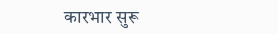कारभार सुरू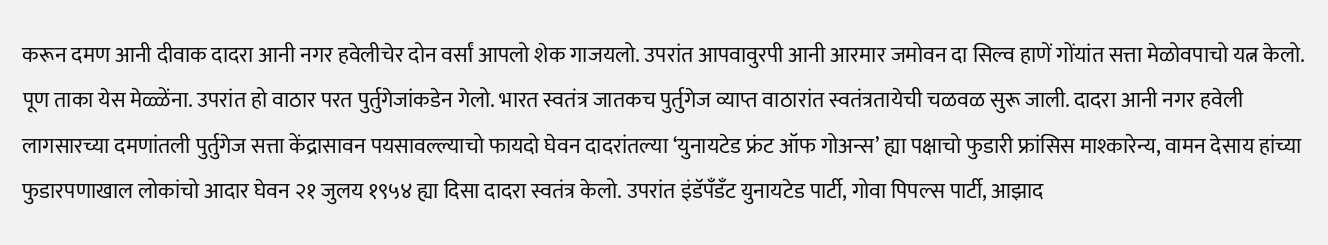करून दमण आनी दीवाक दादरा आनी नगर हवेलीचेर दोन वर्सां आपलो शेक गाजयलो. उपरांत आपवावुरपी आनी आरमार जमोवन दा सिल्व हाणें गोंयांत सत्ता मेळोवपाचो यत्न केलो. पूण ताका येस मेळ्ळेंना. उपरांत हो वाठार परत पुर्तुगेजांकडेन गेलो. भारत स्वतंत्र जातकच पुर्तुगेज व्याप्त वाठारांत स्वतंत्रतायेची चळवळ सुरू जाली. दादरा आनी नगर हवेली लागसारच्या दमणांतली पुर्तुगेज सत्ता केंद्रासावन पयसावल्ल्याचो फायदो घेवन दादरांतल्या ‘युनायटेड फ्रंट ऑफ गोअन्स’ ह्या पक्षाचो फुडारी फ्रांसिस माश्कारेन्य, वामन देसाय हांच्या फुडारपणाखाल लोकांचो आदार घेवन २१ जुलय १९५४ ह्या दिसा दादरा स्वतंत्र केलो. उपरांत इंडॅपँडँट युनायटेड पार्टी, गोवा पिपल्स पार्टी, आझाद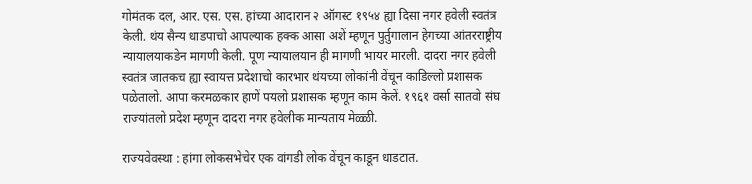गोमंतक दल, आर. एस. एस. हांच्या आदारान २ ऑगस्ट १९५४ ह्या दिसा नगर हवेली स्वतंत्र केली. थंय सैन्य धाडपाचो आपल्याक हक्क आसा अशें म्हणून पुर्तुगालान हेगच्या आंतरराष्ट्रीय न्यायालयाकडेन मागणी केली. पूण न्यायालयान ही मागणी भायर मारली. दादरा नगर हवेली स्वतंत्र जातकच ह्या स्वायत्त प्रदेशाचो कारभार थंयच्या लोकांनी वेंचून काडिल्लो प्रशासक पळेतालो. आपा करमळकार हाणें पयलो प्रशासक म्हणून काम केलें. १९६१ वर्सा सातवो संघ राज्यांतलो प्रदेश म्हणून दादरा नगर हवेलीक मान्यताय मेळ्ळी.

राज्यवेवस्था : हांगा लोकसभेचेर एक वांगडी लोक वेंचून काडून धाडटात.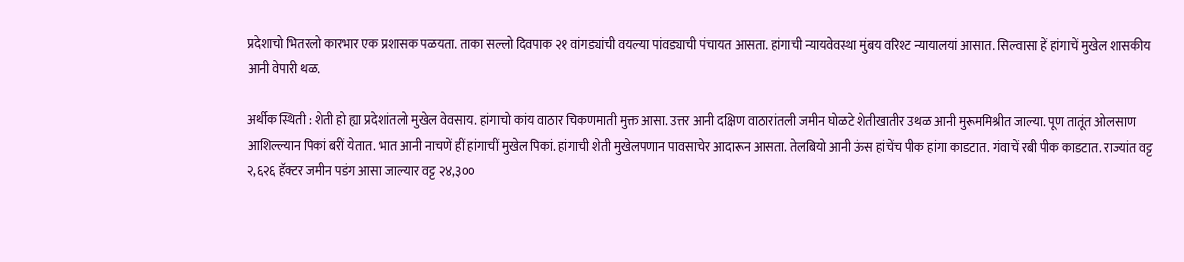प्रदेशाचो भितरलो कारभार एक प्रशासक पळयता. ताका सल्लो दिवपाक २१ वांगड्यांची वयल्या पांवड्याची पंचायत आसता. हांगाची न्यायवेवस्था मुंबय वरिश्ट न्यायालयां आसात. सिल्वासा हें हांगाचें मुखेल शासकीय आनी वेपारी थळ.

अर्थीक स्थिती : शेती हो ह्या प्रदेशांतलो मुखेल वेवसाय. हांगाचो कांय वाठार चिकणमाती मुक्त आसा. उत्तर आनी दक्षिण वाठारांतली जमीन घोळटे शेतीखातीर उथळ आनी मुरूममिश्रीत जाल्या. पूण तातूंत ओलसाण आशिल्ल्यान पिकां बरीं येतात. भात आनी नाचणें हीं हांगाचीं मुखेल पिकां. हांगाची शेती मुखेलपणान पावसाचेर आदारून आसता. तेलबियो आनी ऊंस हांचेंच पीक हांगा काडटात. गंवाचें रबी पीक काडटात. राज्यांत वट्ट २,६२६ हॅक्टर जमीन पडंग आसा जाल्यार वट्ट २४,३००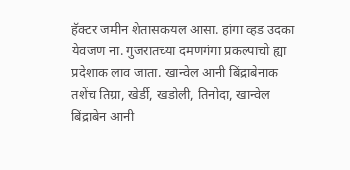हॅक्टर जमीन शेतासकयल आसा. हांगा व्हड उदका येवजण ना. गुजरातच्या दमणगंगा प्रकल्पाचो ह्या प्रदेशाक लाव जाता. खान्वेल आनी बिंद्राबेनाक तशेंच तिग्रा, खेर्डी, खडोली, तिनोदा, खान्वेल बिंद्राबेन आनी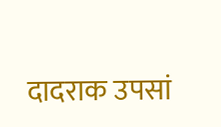दादराक उपसां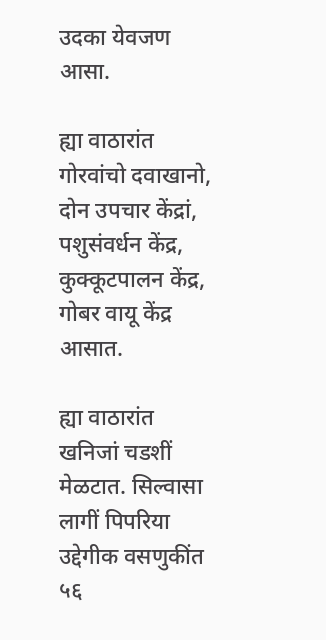उदका येवजण आसा.

ह्या वाठारांत गोरवांचो दवाखानो, दोन उपचार केंद्रां, पशुसंवर्धन केंद्र, कुक्कूटपालन केंद्र, गोबर वायू केंद्र आसात.

ह्या वाठारांत खनिजां चडशीं मेळटात. सिल्वासा लागीं पिपरिया उद्देगीक वसणुकींत ५६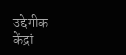उद्देगीक केंद्रां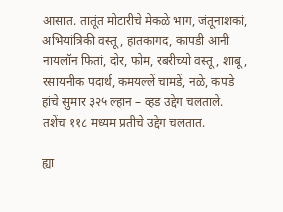आसात. तातूंत मोटारीचे मेकळे भाग, जंतूनाशकां, अभियांत्रिकी वस्तू, हातकागद, कापडी आनी नायलॉन फितां, दोर, फोम, रबरीच्यो वस्तू, शाबू, रसायनीक पदार्थ, कमयल्लें चामडें, नळे, कपडे हांचे सुमार ३२५ ल्हान – व्हड उद्देग चलताले. तशेंच ११८ मध्यम प्रतीचे उद्देग चलतात.

ह्या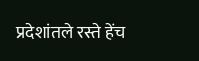प्रदेशांतले रस्ते हेंच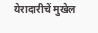येरादारीचें मुखेल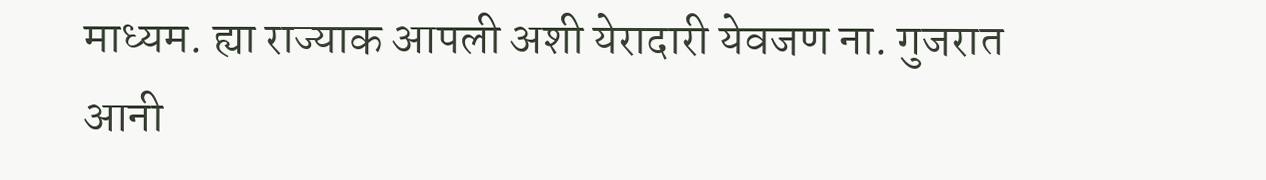माध्यम. ह्या राज्याक आपली अशी येरादारी येवजण ना. गुजरात आनी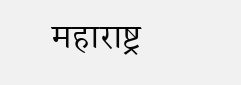महाराष्ट्र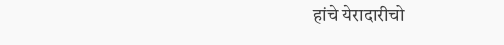हांचे येरादारीचो